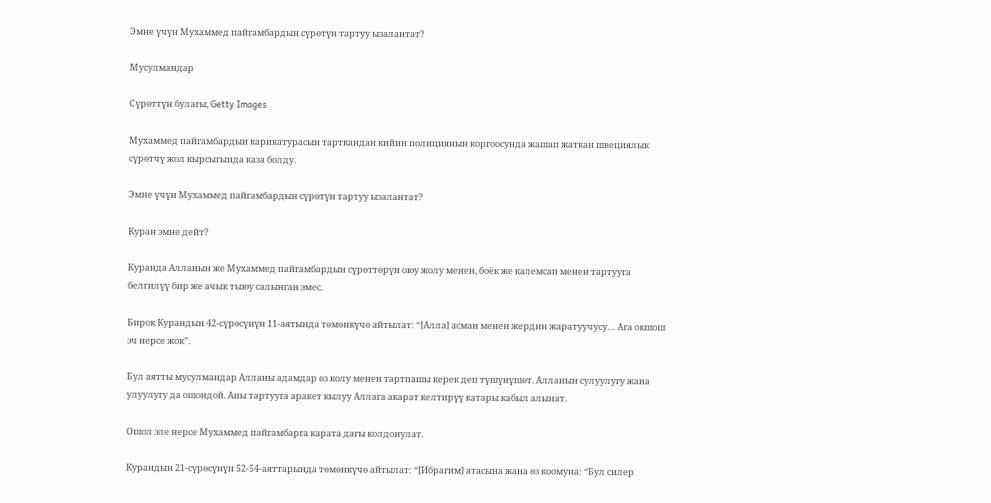Эмне үчүн Мухаммед пайгамбардын сүрөтүн тартуу ызалантат?

Мусулмандар

Сүрөттүн булагы, Getty Images

Мухаммед пайгамбардын карикатурасын тарткандан кийин полициянын коргоосунда жашап жаткан швециялык сүрөтчү жол кырсыгында каза болду.

Эмне үчүн Мухаммед пайгамбардын сүрөтүн тартуу ызалантат?

Куран эмне дейт?

Куранда Алланын же Мухаммед пайгамбардын сүрөттөрүн оюу жолу менен, боёк же калемсап менен тартууга белгилүү бир же ачык тыюу салынган эмес.

Бирок Курандын 42-сүрөсүнүн 11-аятында төмөнкүчө айтылат: “[Алла] асман менен жердин жаратуучусу… Ага окшош эч нерсе жок”.

Бул аятты мусулмандар Алланы адамдар өз колу менен тартпашы керек деп түшүнүшөт. Алланын сулуулугу жана улуулугу да ошондой. Аны тартууга аракет кылуу Аллага акарат келтирүү катары кабыл алынат.

Ошол эле нерсе Мухаммед пайгамбарга карата дагы колдонулат.

Курандын 21-сүрөсүнүн 52-54-аяттарында төмөнкүчө айтылат: “[Ибрагим] атасына жана өз коомуна: “Бул силер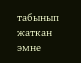табынып жаткан эмне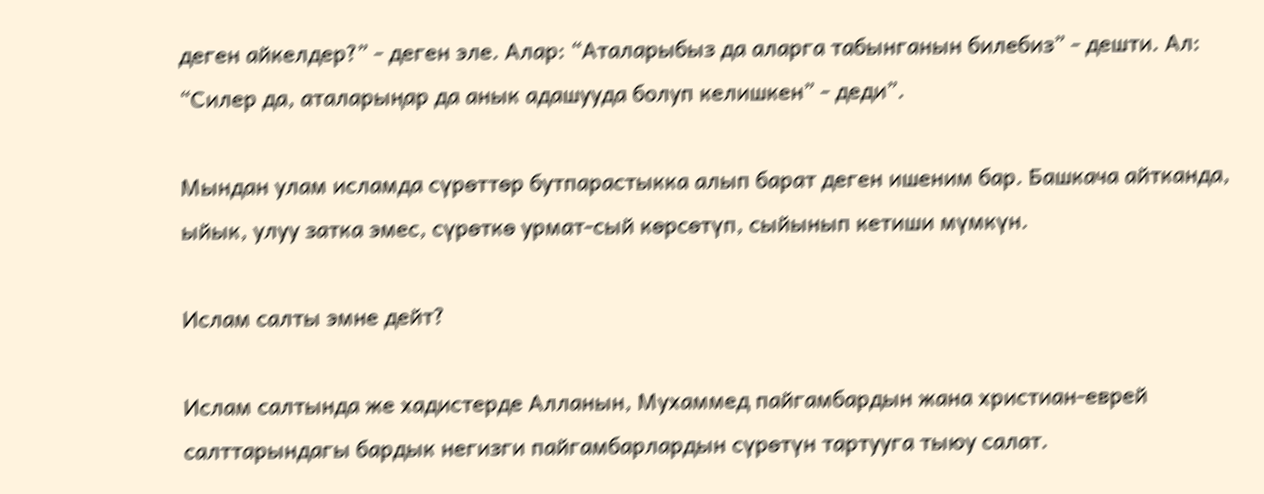деген айкелдер?” - деген эле. Алар: “Аталарыбыз да аларга табынганын билебиз” - дешти. Ал: “Силер да, аталарыңар да анык адашууда болуп келишкен” - деди”.

Мындан улам исламда сүрөттөр бутпарастыкка алып барат деген ишеним бар. Башкача айтканда, ыйык, улуу затка эмес, сүрөткө урмат-сый көрсөтүп, сыйынып кетиши мүмкүн.

Ислам салты эмне дейт?

Ислам салтында же хадистерде Алланын, Мухаммед пайгамбардын жана христиан-еврей салттарындагы бардык негизги пайгамбарлардын сүрөтүн тартууга тыюу салат.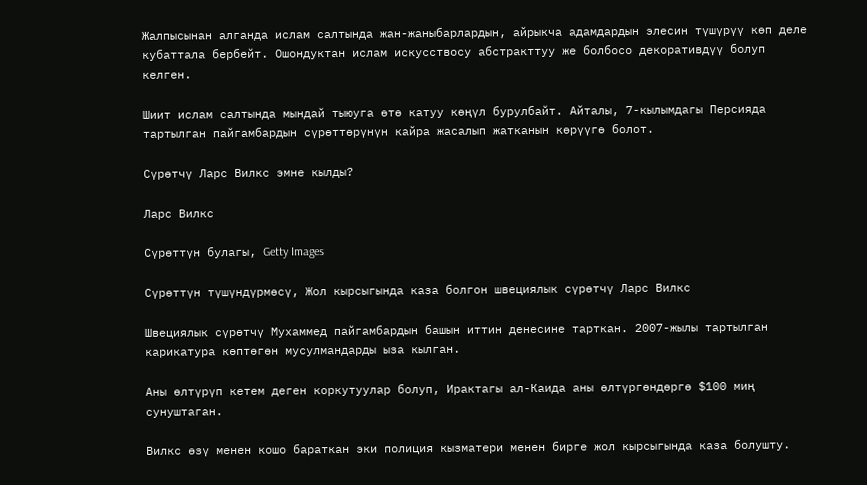Жалпысынан алганда ислам салтында жан-жаныбарлардын, айрыкча адамдардын элесин түшүрүү көп деле кубаттала бербейт. Ошондуктан ислам искусствосу абстракттуу же болбосо декоративдүү болуп келген.

Шиит ислам салтында мындай тыюуга өтө катуу көңүл бурулбайт. Айталы, 7-кылымдагы Персияда тартылган пайгамбардын сүрөттөрүнүн кайра жасалып жатканын көрүүгө болот.

Сүрөтчү Ларс Вилкс эмне кылды?

Ларс Вилкс

Сүрөттүн булагы, Getty Images

Сүрөттүн түшүндүрмөсү, Жол кырсыгында каза болгон швециялык сүрөтчү Ларс Вилкс

Швециялык сүрөтчү Мухаммед пайгамбардын башын иттин денесине тарткан. 2007-жылы тартылган карикатура көптөгөн мусулмандарды ыза кылган.

Аны өлтүрүп кетем деген коркутуулар болуп, Ирактагы ал-Каида аны өлтүргөндөргө $100 миң сунуштаган.

Вилкс өзү менен кошо бараткан эки полиция кызматери менен бирге жол кырсыгында каза болушту.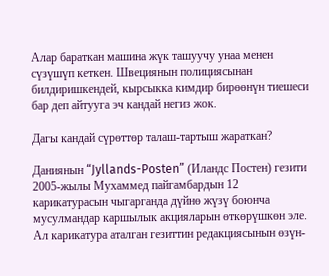Алар бараткан машина жүк ташуучу унаа менен сүзүшүп кеткен. Швециянын полициясынан билдиришкендей, кырсыкка кимдир бирөөнүн тиешеси бар деп айтууга эч кандай негиз жок.

Дагы кандай сүрөттөр талаш-тартыш жараткан?

Даниянын “Jyllands-Posten” (Иландс Постен) гезити 2005-жылы Мухаммед пайгамбардын 12 карикатурасын чыгарганда дүйнө жүзү боюнча мусулмандар каршылык акцияларын өткөрүшкөн эле. Ал карикатура аталган гезиттин редакциясынын өзүн-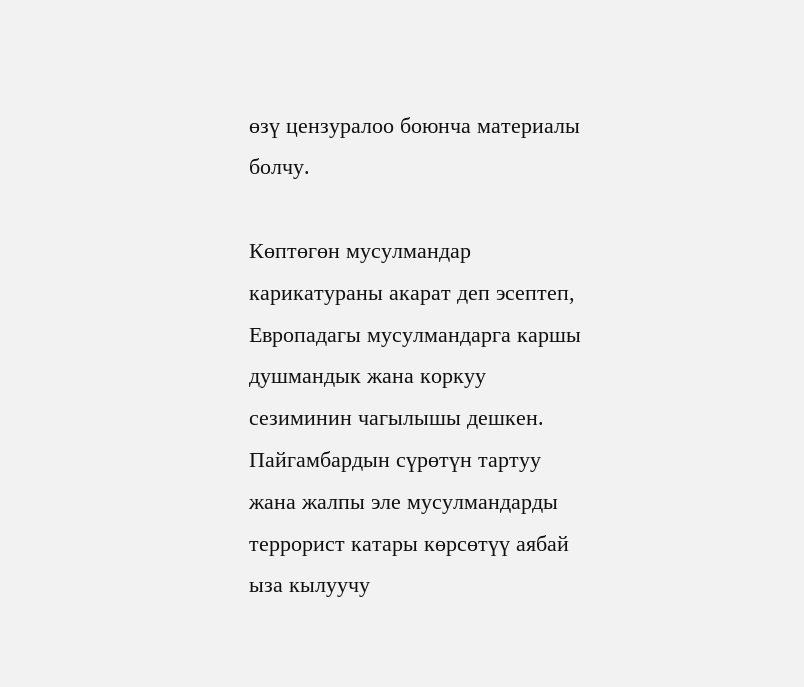өзү цензуралоо боюнча материалы болчу.

Көптөгөн мусулмандар карикатураны акарат деп эсептеп, Европадагы мусулмандарга каршы душмандык жана коркуу сезиминин чагылышы дешкен. Пайгамбардын сүрөтүн тартуу жана жалпы эле мусулмандарды террорист катары көрсөтүү аябай ыза кылуучу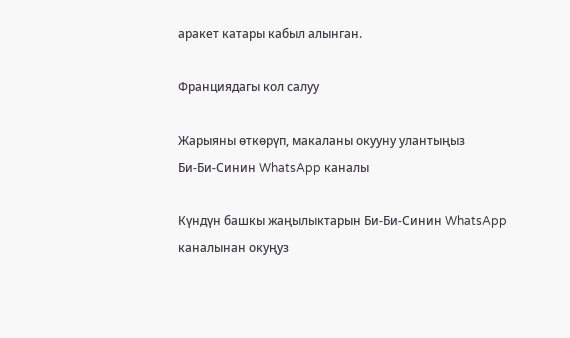аракет катары кабыл алынган.

Франциядагы кол салуу

Жарыяны өткөрүп, макаланы окууну улантыңыз
Би-Би-Синин WhatsApp каналы

Күндүн башкы жаңылыктарын Би-Би-Синин WhatsApp каналынан окуңуз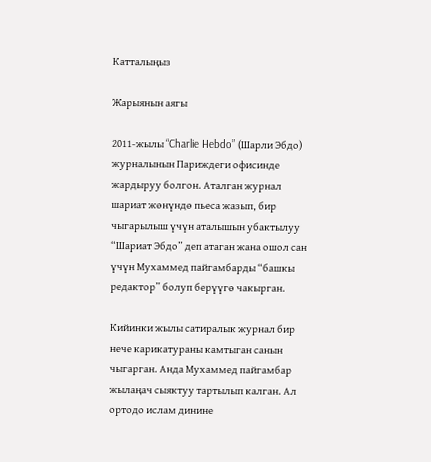Катталыңыз

Жарыянын аягы

2011-жылы “Charlie Hebdo” (Шарли Эбдо) журналынын Париждеги офисинде жардыруу болгон. Аталган журнал шариат жөнүндө пьеса жазып, бир чыгарылыш үчүн аталышын убактылуу “Шариат Эбдо” деп атаган жана ошол сан үчүн Мухаммед пайгамбарды “башкы редактор” болуп берүүгө чакырган.

Кийинки жылы сатиралык журнал бир нече карикатураны камтыган санын чыгарган. Анда Мухаммед пайгамбар жылаңач сыяктуу тартылып калган. Ал ортодо ислам динине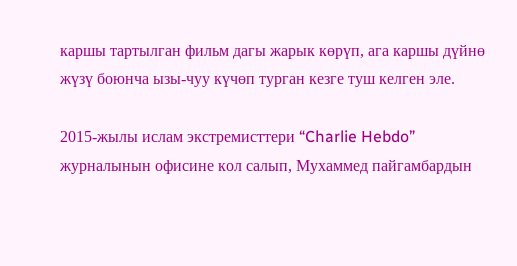каршы тартылган фильм дагы жарык көрүп, ага каршы дүйнө жүзү боюнча ызы-чуу күчөп турган кезге туш келген эле.

2015-жылы ислам экстремисттери “Charlie Hebdo” журналынын офисине кол салып, Мухаммед пайгамбардын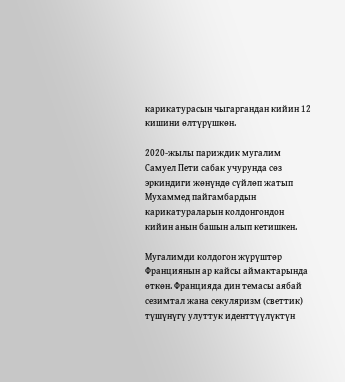карикатурасын чыгаргандан кийин 12 кишини өлтүрүшкөн.

2020-жылы париждик мугалим Самуел Пети сабак учурунда сөз эркиндиги жөнүндө сүйлөп жатып Мухаммед пайгамбардын карикатураларын колдонгондон кийин анын башын алып кетишкен.

Мугалимди колдогон жүрүштөр Франциянын ар кайсы аймактарында өткөн. Францияда дин темасы аябай сезимтал жана секуляризм (светтик) түшүнүгү улуттук иденттүүлүктүн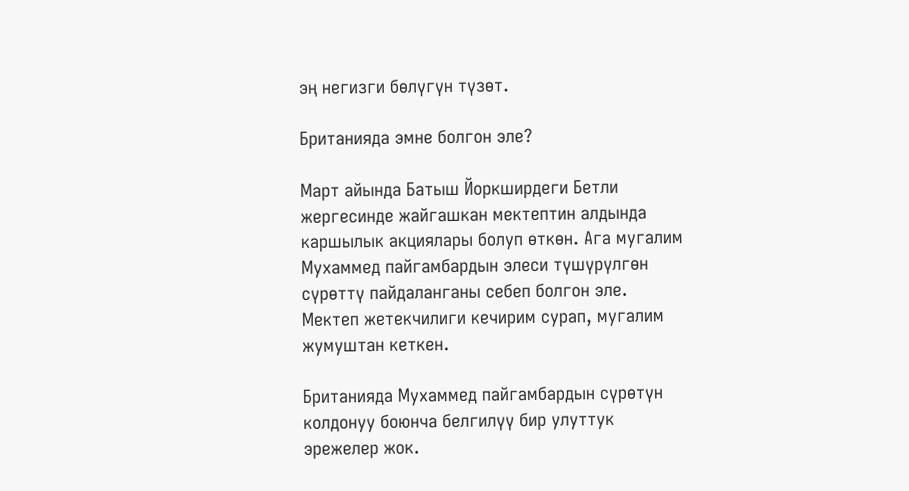эң негизги бөлүгүн түзөт.

Британияда эмне болгон эле?

Март айында Батыш Йоркширдеги Бетли жергесинде жайгашкан мектептин алдында каршылык акциялары болуп өткөн. Ага мугалим Мухаммед пайгамбардын элеси түшүрүлгөн сүрөттү пайдаланганы себеп болгон эле. Мектеп жетекчилиги кечирим сурап, мугалим жумуштан кеткен.

Британияда Мухаммед пайгамбардын сүрөтүн колдонуу боюнча белгилүү бир улуттук эрежелер жок.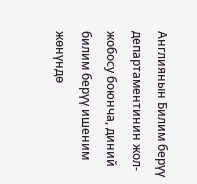Англиянын Билим берүү департаментинин жол-жобосу боюнча, диний билим берүү ишеним жөнүндө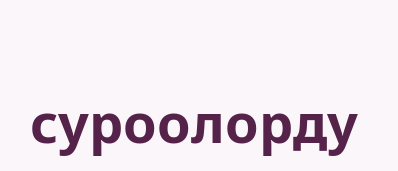суроолорду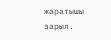жаратышы зарыл.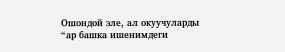Ошондой эле, ал окуучуларды “ар башка ишенимдеги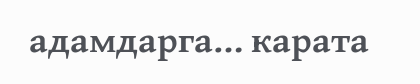адамдарга… карата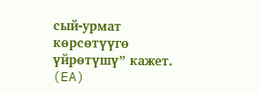сый-урмат көрсөтүүгө үйрөтүшү” кажет. (EA)